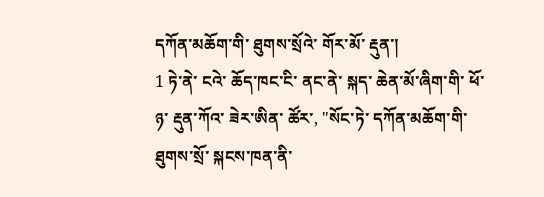དཀོན་མཆོག་གི་ ཐུགས་སྲོའེ་ གོར་མོ་ རྡུན་།
1 ཏེ་ནེ་ ངའེ་ ཆོད་ཁང་ངི་ ནང་ནེ་ སྐད་ ཆེན་མོ་ཞིག་གི་ ཕོ་ཉ་ རྡུན་ཀོའ་ ཟེར་ཨིན་ ཚོར་, "སོང་ཏེ་ དཀོན་མཆོག་གི་ ཐུགས་སྲོ་ སྐངས་ཁན་ནི་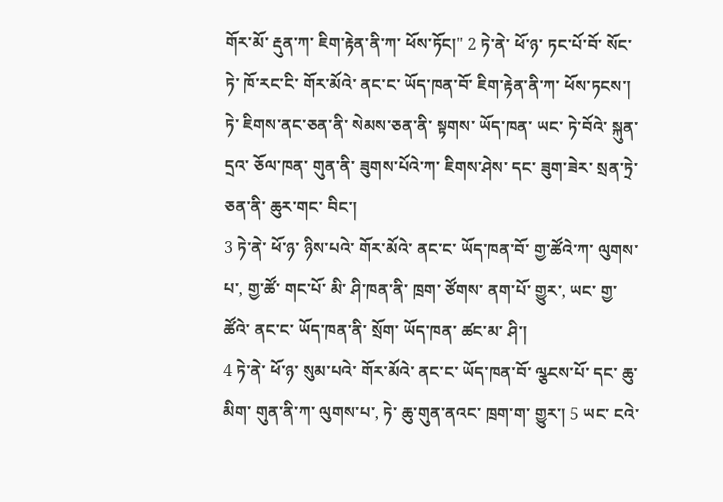གོར་མོ་ རྡུན་ཀ་ ཇིག་རྟེན་ནི་ཀ་ ཕོས་ཏོང།" 2 ཏེ་ནེ་ ཕོ་ཉ་ ཏང་པོ་བོ་ སོང་ཏེ་ ཁོ་རང་ངི་ གོར་མོའེ་ ནང་ང་ ཡོད་ཁན་བོ་ ཇིག་རྟེན་ནི་ཀ་ ཕོས་ཏངས་། ཏེ་ ཇིགས་ནང་ཅན་ནི་ སེམས་ཅན་ནི་ སྟགས་ ཡོད་ཁན་ ཡང་ ཏེ་བོའེ་ སྐུན་དྲའ་ ཅོལ་ཁན་ གུན་ནི་ ཟུགས་པོའེ་ཀ་ ཇིགས་ཤེས་ དང་ ཟུག་ཟེར་ སྲན་ཏྲེ་ཅན་ནི་ ཆུར་གང་ བིང་།
3 ཏེ་ནེ་ ཕོ་ཉ་ ཉིས་པའེ་ གོར་མོའེ་ ནང་ང་ ཡོད་ཁན་བོ་ གྱ་ཚོའེ་ཀ་ ལུགས་པ་, གྱ་ཚོ་ གང་པོ་ མི་ ཤི་ཁན་ནི་ ཁྲག་ ཙོགས་ ནག་པོ་ གྱུར་, ཡང་ གྱ་ཚོའེ་ ནང་ང་ ཡོད་ཁན་ནི་ སྲོག་ ཡོད་ཁན་ ཚང་མ་ ཤི་།
4 ཏེ་ནེ་ ཕོ་ཉ་ སུམ་པའེ་ གོར་མོའེ་ ནང་ང་ ཡོད་ཁན་བོ་ ལྩངས་པོ་ དང་ ཆུ་མིག་ གུན་ནི་ཀ་ ལུགས་པ་, ཏེ་ ཆུ་གུན་ནའང་ ཁྲག་ག་ གྱུར་། 5 ཡང་ ངའེ་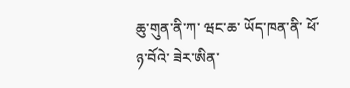ཆུ་གུན་ནི་ཀ་ ཝང་ཆ་ ཡོད་ཁན་ནི་ ཕོ་ཉ་བོའེ་ ཟེར་ཨིན་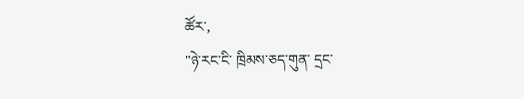ཚོར་,
"ཉེ་རང་ངི་ ཁྲིམས་ཅད་གུན་ དྲང་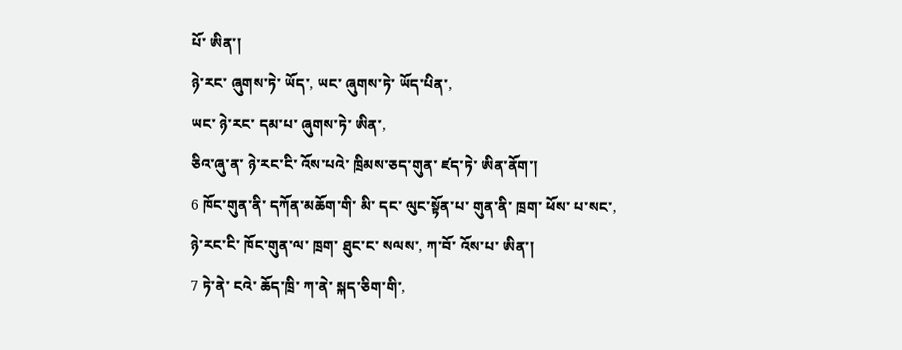པོ་ ཨིན་།
ཉེ་རང་ ཞུགས་ཏེ་ ཡོད་, ཡང་ ཞུགས་ཏེ་ ཡོད་པིན་,
ཡང་ ཉེ་རང་ དམ་པ་ ཞུགས་ཏེ་ ཨིན་,
ཅིའ་ཞུ་ན་ ཉེ་རང་ངི་ འོས་པའེ་ ཁྲིམས་ཅད་གུན་ ཛད་ཏེ་ ཨིན་ནོག་།
6 ཁོང་གུན་ནི་ དཀོན་མཆོག་གི་ མི་ དང་ ལུང་སྟོན་པ་ གུན་ནི་ ཁྲག་ ཕོས་ པ་སང་,
ཉེ་རང་ངི་ ཁོང་གུན་ལ་ ཁྲག་ ཐུང་ང་ སལས་, ཀ་བོ་ འོས་པ་ ཨིན་།
7 ཏེ་ནེ་ ངའེ་ ཆོད་ཁྲི་ ཀ་ནེ་ སྐད་ཅིག་གི་,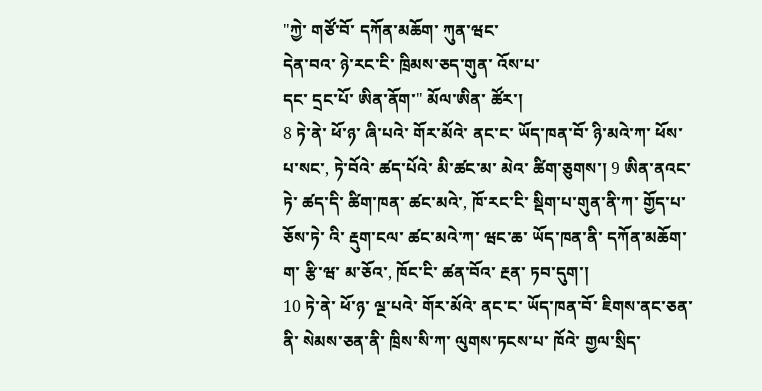"ཀྱེ་ གཙོ་བོ་ དཀོན་མཆོག་ ཀུན་ཝང་
དེན་བའ་ ཉེ་རང་ངི་ ཁྲིམས་ཅད་གུན་ འོས་པ་
དང་ དྲང་པོ་ ཨིན་ནོག་" མོལ་ཨིན་ ཚོར་།
8 ཏེ་ནེ་ ཕོ་ཉ་ ཞི་པའེ་ གོར་མོའེ་ ནང་ང་ ཡོད་ཁན་བོ་ ཉི་མའེ་ཀ་ ཕོས་ པ་སང་, ཏེ་བོའེ་ ཚད་པོའེ་ མི་ཚང་མ་ མེའ་ ཚིག་ཅུགས་། 9 ཨིན་ནའང་ ཏེ་ ཚད་དི་ ཚིག་ཁན་ ཚང་མའེ་, ཁོ་རང་ངི་ སྡིག་པ་གུན་ནི་ཀ་ གྱོད་པ་ ཅོས་ཏེ་ འི་ རྡུག་ངལ་ ཚང་མའེ་ཀ་ ཝང་ཆ་ ཡོད་ཁན་ནི་ དཀོན་མཆོག་ག་ རྩི་ཝ་ མ་ཅོའ་, ཁོང་ངི་ ཚན་བོའ་ རྔན་ ཏབ་དུག་།
10 ཏེ་ནེ་ ཕོ་ཉ་ ལྔ་པའེ་ གོར་མོའེ་ ནང་ང་ ཡོད་ཁན་བོ་ ཇིགས་ནང་ཅན་ནི་ སེམས་ཅན་ནི་ ཁྲིས་སི་ཀ་ ལུགས་ཏངས་པ་ ཁོའེ་ གྱལ་སྲིད་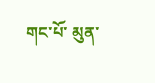གང་པོ་ མུན་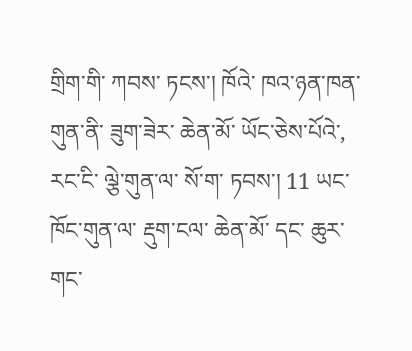གྲིག་གི་ ཀབས་ ཏངས་། ཁོའེ་ ཁའ་ཉན་ཁན་གུན་ནི་ ཟུག་ཟེར་ ཆེན་མོ་ ཡོང་ཅེས་པོའེ་, རང་ངི་ ལྕེ་གུན་ལ་ སོ་ག་ ཏབས་། 11 ཡང་ ཁོང་གུན་ལ་ རྡུག་ངལ་ ཆེན་མོ་ དང་ ཆུར་གང་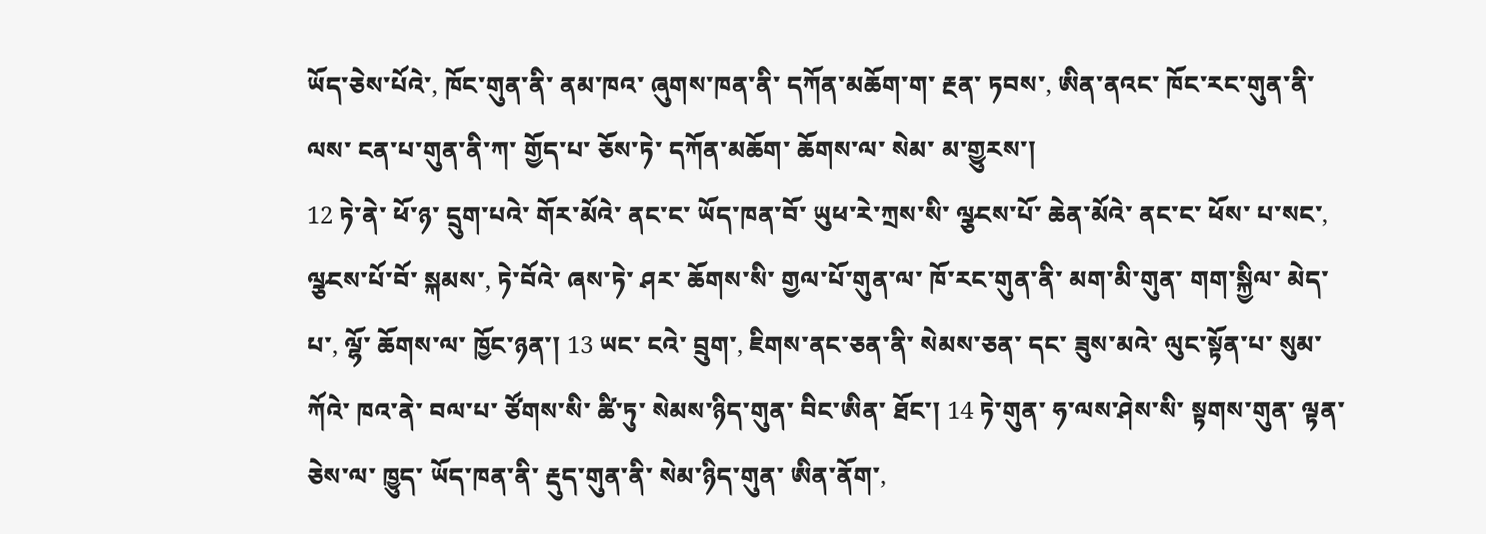ཡོད་ཅེས་པོའེ་, ཁོང་གུན་ནི་ ནམ་ཁའ་ ཞུགས་ཁན་ནི་ དཀོན་མཆོག་ག་ རྔན་ ཏབས་, ཨིན་ནའང་ ཁོང་རང་གུན་ནི་ ལས་ ངན་པ་གུན་ནི་ཀ་ གྱོད་པ་ ཅོས་ཏེ་ དཀོན་མཆོག་ ཆོགས་ལ་ སེམ་ མ་གྱུརས་།
12 ཏེ་ནེ་ ཕོ་ཉ་ དྲུག་པའེ་ གོར་མོའེ་ ནང་ང་ ཡོད་ཁན་བོ་ ཡུཕ་རེ་ཀྲས་སི་ ལྩངས་པོ་ ཆེན་མོའེ་ ནང་ང་ ཕོས་ པ་སང་, ལྩངས་པོ་བོ་ སྐམས་, ཏེ་བོའེ་ ཞས་ཏེ་ ཤར་ ཆོགས་སི་ གྱལ་པོ་གུན་ལ་ ཁོ་རང་གུན་ནི་ མག་མི་གུན་ གག་སྐྱིལ་ མེད་པ་, ལྷོ་ ཆོགས་ལ་ ཁྱོང་ཉན་། 13 ཡང་ ངའེ་ བྲུག་, ཇིགས་ནང་ཅན་ནི་ སེམས་ཅན་ དང་ ཟུས་མའེ་ ལུང་སྟོན་པ་ སུམ་ཀོའེ་ ཁའ་ནེ་ བལ་པ་ ཙོགས་སི་ ཚི་ཏུ་ སེམས་ཉིད་གུན་ བིང་ཨིན་ ཐོང་། 14 ཏེ་གུན་ ཧ་ལས་ཤེས་སི་ སྟགས་གུན་ ལྟན་ཅེས་ལ་ ཁྱུད་ ཡོད་ཁན་ནི་ རྡུད་གུན་ནི་ སེམ་ཉིད་གུན་ ཨིན་ནོག་,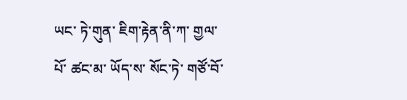ཡང་ ཏེ་གུན་ ཇིག་རྟེན་ནི་ཀ་ གྱལ་པོ་ ཚང་མ་ ཡོད་ས་ སོང་ཏེ་ གཙོ་བོ་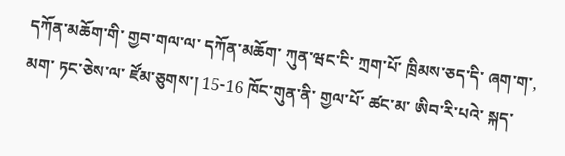དཀོན་མཆོག་གི་ གྱབ་གལ་ལ་ དཀོན་མཆོག་ ཀུན་ཝང་ངི་ ཀྲག་པོ་ ཁྲིམས་ཅད་དི་ ཞག་ག་, མག་ ཏང་ཅེས་ལ་ ཛོམ་ཅུགས་། 15-16 ཁོང་གུན་ནི་ གྱལ་པོ་ ཚང་མ་ ཨིབ་རི་པའེ་ སྐད་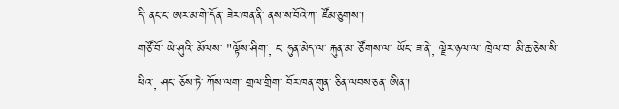དི་ ནང་ང་ ཨར་མ་གེ་དོན་ ཟེར་ཁན་ནི་ ནས་ས་བོའེ་ཀ་ ཛོམ་ཅུགས་།
གཙོ་བོ་ ཡེ་ཤུའི་ མོལས་ "ལྟོས་ཤིག་, ང་ ཧུན་མེད་ལ་ རྐུན་མ་ ཙོགས་ལ་ ཡོང་ ཟ་ནེ་, ལྗེར་ཉལ་ལ་ ཁྲེལ་བ་ མི་ཆ་ཅེས་སི་ ཕིའ་, ཤང་ ཅོས་ཏེ་ ཀོས་ལག་ གྲལ་གྲིག་ བོར་ཁན་གུན་ ཅིན་ལབས་ཅན་ ཨིན་།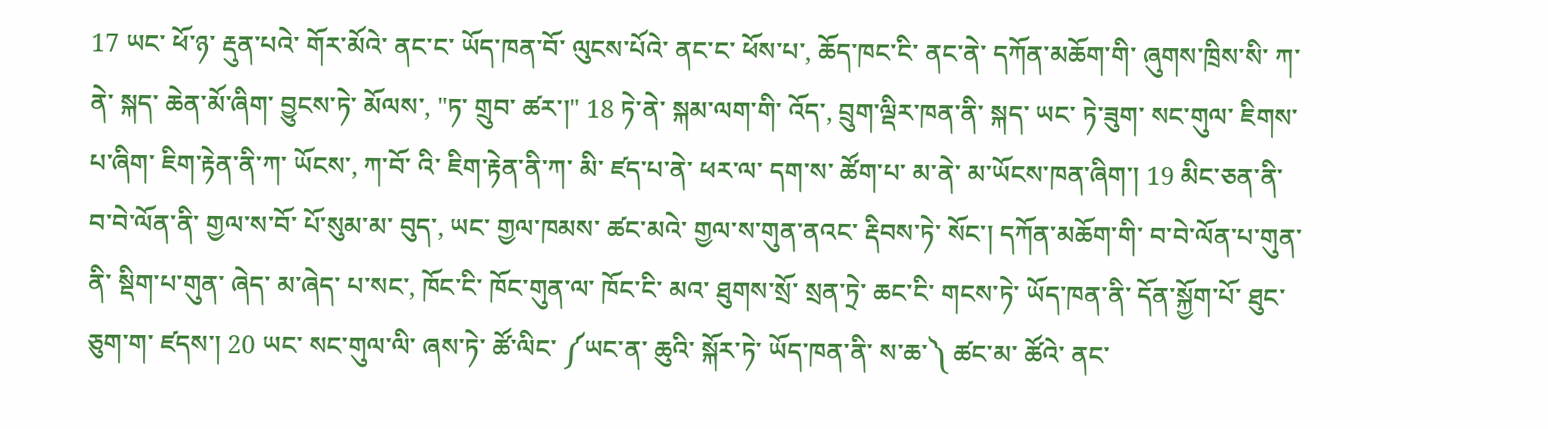17 ཡང་ ཕོ་ཉ་ རྡུན་པའེ་ གོར་མོའེ་ ནང་ང་ ཡོད་ཁན་བོ་ ལུངས་པོའེ་ ནང་ང་ ཕོས་པ་, ཆོད་ཁང་ངི་ ནང་ནེ་ དཀོན་མཆོག་གི་ ཞུགས་ཁྲིས་སི་ ཀ་ནེ་ སྐད་ ཆེན་མོ་ཞིག་ བྱུངས་ཏེ་ མོལས་, "ཏ་ གྲུབ་ ཚར་།" 18 ཏེ་ནེ་ སྐམ་ལག་གི་ འོད་, བྲུག་ལྡིར་ཁན་ནི་ སྐད་ ཡང་ ཏེ་ཟུག་ སང་གུལ་ ཇིགས་པ་ཞིག་ ཇིག་རྟེན་ནི་ཀ་ ཡོངས་, ཀ་བོ་ འི་ ཇིག་རྟེན་ནི་ཀ་ མི་ ཛད་པ་ནེ་ ཕར་ལ་ དག་ས་ ཚོག་པ་ མ་ནེ་ མ་ཡོངས་ཁན་ཞིག་། 19 མིང་ཅན་ནི་ བ་བེ་ལོན་ནི་ གྱལ་ས་བོ་ པོ་སུམ་མ་ བུད་, ཡང་ གྱལ་ཁམས་ ཚང་མའེ་ གྱལ་ས་གུན་ནའང་ རྡིབས་ཏེ་ སོང་། དཀོན་མཆོག་གི་ བ་བེ་ལོན་པ་གུན་ནི་ སྡིག་པ་གུན་ ཞེད་ མ་ཞེད་ པ་སང་, ཁོང་ངི་ ཁོང་གུན་ལ་ ཁོང་ངི་ མའ་ ཐུགས་སྲོ་ སྲན་ཏྲེ་ ཆང་ངི་ གངས་ཏེ་ ཡོད་ཁན་ནི་ དོན་སྐྱོག་པོ་ ཐུང་ ཅུག་ག་ ཛདས་། 20 ཡང་ སང་གུལ་ལི་ ཞས་ཏེ་ ཚོ་ལིང་ ༼ཡང་ན་ ཆུའི་ སྐོར་ཏེ་ ཡོད་ཁན་ནི་ ས་ཆ་༽ ཚང་མ་ ཚོའེ་ ནང་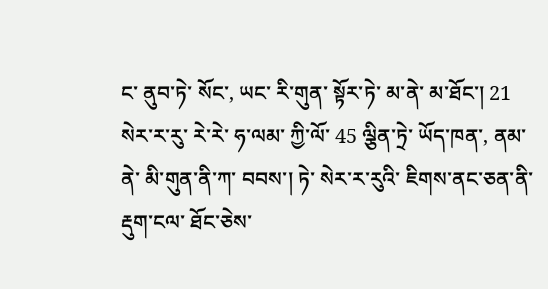ང་ ནུབ་ཏེ་ སོང་, ཡང་ རི་གུན་ སྟོར་ཏེ་ མ་ནེ་ མ་ཐོང་། 21 སེར་ར་རུ་ རེ་རེ་ ཧ་ལམ་ ཀྱི་ལོ་ 45 ལྕིན་ཏྲེ་ ཡོད་ཁན་, ནམ་ནེ་ མི་གུན་ནི་ཀ་ བབས་། ཏེ་ སེར་ར་རུའི་ ཇིགས་ནང་ཅན་ནི་ རྡུག་ངལ་ ཐོང་ཅེས་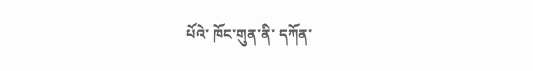པོའེ་ ཁོང་གུན་ནི་ དཀོན་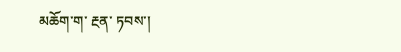མཆོག་ག་ རྔན་ ཏབས་།